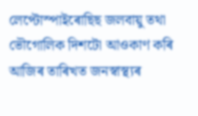লেপ্টোস্পাইৰোছিছ জলবায়ু তথা ভৌগোলিক দিশটো আওকাণ কৰি আজিৰ তাৰিখত জনস্বাস্থ্যৰ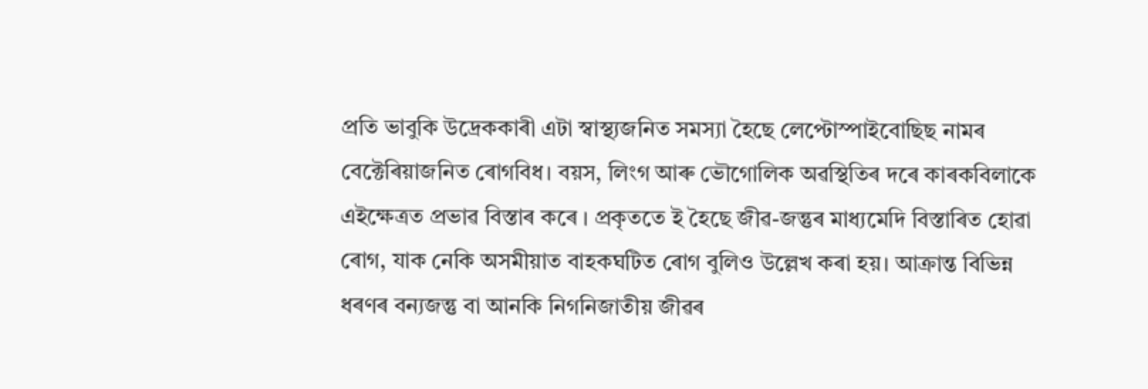প্ৰতি ভাবুকি উদ্রেককাৰী এটা স্বাস্থ্যজনিত সমস্যা হৈছে লেপ্টোস্পাইবোছিছ নামৰ বেক্টেৰিয়াজনিত ৰোগবিধ। বয়স, লিংগ আৰু ভৌগোলিক অৱস্থিতিৰ দৰে কাৰকবিলাকে এইক্ষেত্ৰত প্ৰভাৱ বিস্তাৰ কৰে । প্ৰকৃততে ই হৈছে জীৱ-জন্তুৰ মাধ্যমেদি বিস্তাৰিত হোৱা ৰোগ, যাক নেকি অসমীয়াত বাহকঘটিত ৰোগ বুলিও উল্লেখ কৰা হয়। আক্রান্ত বিভিন্ন ধৰণৰ বন্যজন্তু বা আনকি নিগনিজাতীয় জীৱৰ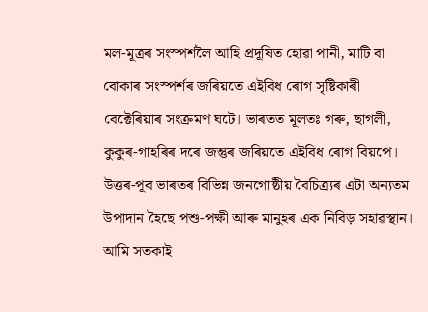মল-মূত্ৰৰ সংস্পৰ্শলৈ আহি প্ৰদূষিত হোৱা পানী, মাটি বা বোকাৰ সংস্পৰ্শৰ জৰিয়তে এইবিধ ৰোগ সৃষ্টিকাৰী বেক্টেৰিয়াৰ সংক্ৰমণ ঘটে। ভাৰতত মূলতঃ গৰু, ছাগলী, কুকুৰ-গাহৰিৰ দৰে জন্তুৰ জৰিয়তে এইবিধ ৰোগ বিয়পে। উত্তৰ-পূব ভাৰতৰ বিভিন্ন জনগোষ্ঠীয় বৈচিত্র্যৰ এটা অন্যতম উপাদান হৈছে পশু-পক্ষী আৰু মানুহৰ এক নিবিড় সহাৱস্থান। আমি সতকাই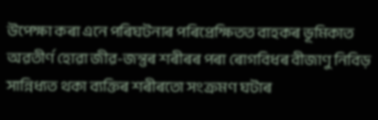উপেক্ষা কৰা এনে পৰিঘটনাৰ পৰিপ্ৰেক্ষিতত বাহকৰ ভূমিকাত অৱতীৰ্ণ হোৱা জীৱ-জন্তুৰ শৰীৰৰ পৰা ৰোগবিধৰ বীজাণু নিবিড় সান্নিধ্যত থকা ব্যক্তিৰ শৰীৰতো সংক্ৰমণ ঘটাৰ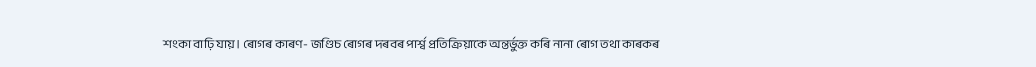শংকা বাঢ়ি যায়। ৰোগৰ কাৰণ- জণ্ডিচ ৰোগৰ দৰবৰ পার্শ্ব প্রতিক্রিয়াকে অন্তর্ভুক্ত কৰি নানা ৰোগ তথা কাৰকৰ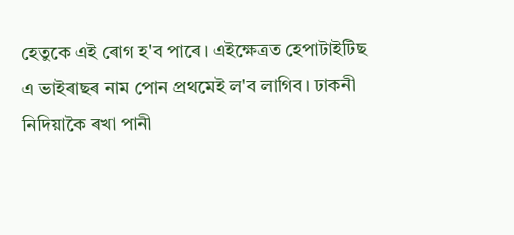হেতুকে এই ৰোগ হ'ব পাৰে। এইক্ষেত্ৰত হেপাটাইটিছ এ ভাইৰাছৰ নাম পোন প্রথমেই ল'ব লাগিব। ঢাকনী নিদিয়াকৈ ৰখা পানী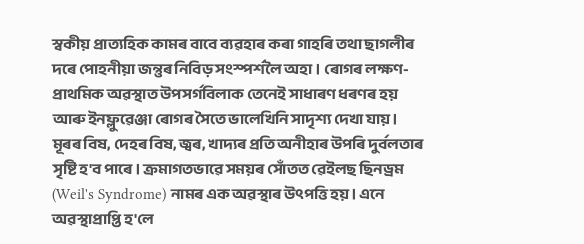স্বকীয় প্রাত্যহিক কামৰ বাবে ব্যৱহাৰ কৰা গাহৰি তথা ছাগলীৰ দৰে পোহনীয়া জন্তুৰ নিবিড় সংস্পর্শলৈ অহা। ৰোগৰ লক্ষণ- প্রাথমিক অৱস্থাত উপসর্গবিলাক তেনেই সাধাৰণ ধৰণৰ হয় আৰু ইনফ্লুৱেঞ্জা ৰোগৰ সৈতে ভালেখিনি সাদৃশ্য দেখা যায়। মূৰৰ বিষ, দেহৰ বিষ, জ্বৰ, খাদ্যৰ প্ৰতি অনীহাৰ উপৰি দুৰ্বলতাৰ সৃষ্টি হ'ব পাৰে। ক্রমাগতভাৱে সময়ৰ সোঁতত ৱেইলছ ছিনড্রম (Weil's Syndrome) নামৰ এক অৱস্থাৰ উৎপত্তি হয়। এনে অৱস্থাপ্রাপ্তি হ'লে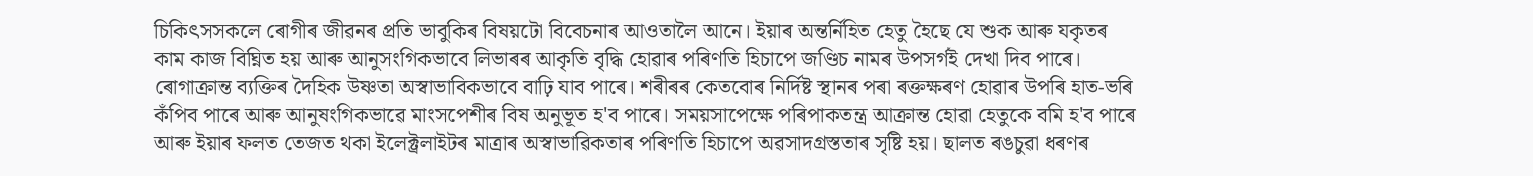চিকিৎসসকলে ৰোগীৰ জীৱনৰ প্ৰতি ভাবুকিৰ বিষয়টো বিবেচনাৰ আওতালৈ আনে। ইয়াৰ অন্তর্নিহিত হেতু হৈছে যে শুক আৰু যকৃতৰ কাম কাজ বিঘ্নিত হয় আৰু আনুসংগিকভাবে লিভাৰৰ আকৃতি বৃদ্ধি হোৱাৰ পৰিণতি হিচাপে জণ্ডিচ নামৰ উপসর্গই দেখা দিব পাৰে। ৰোগাক্রান্ত ব্যক্তিৰ দৈহিক উষ্ণতা অস্বাভাবিকভাবে বাঢ়ি যাব পাৰে। শৰীৰৰ কেতবোৰ নিৰ্দিষ্ট স্থানৰ পৰা ৰক্তক্ষৰণ হোৱাৰ উপৰি হাত-ভৰি কঁপিব পাৰে আৰু আনুষংগিকভাৱে মাংসপেশীৰ বিষ অনুভূত হ'ব পাৰে। সময়সাপেক্ষে পৰিপাকতন্ত্র আক্রান্ত হোৱা হেতুকে বমি হ'ব পাৰে আৰু ইয়াৰ ফলত তেজত থকা ইলেক্ট্রলাইটৰ মাত্ৰাৰ অস্বাভাৱিকতাৰ পৰিণতি হিচাপে অৱসাদগ্রস্ততাৰ সৃষ্টি হয়। ছালত ৰঙচুৱা ধৰণৰ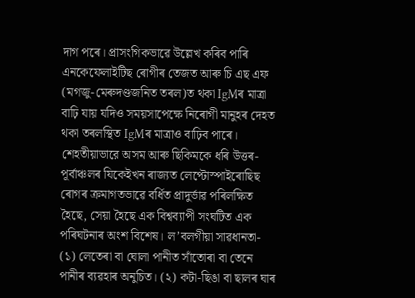দাগ পৰে। প্ৰাসংগিকভাৱে উল্লেখ কৰিব পাৰি এনকেফেলাইটিছ ৰোগীৰ তেজত আৰু চি এছ এফ (মগজু-মেৰুদণ্ডজনিত তৰল)ত থকা IgMৰ মাত্ৰা বাঢ়ি যায় যদিও সময়সাপেক্ষে নিৰোগী মানুহৰ দেহত থকা তৰলস্থিত IgMৰ মাত্রাও বাঢ়িব পাৰে। শেহতীয়াভারে অসম আৰু ছিকিমকে ধৰি উত্তৰ-পূৰ্বাঞ্চলৰ যিকেইখন ৰাজ্যত লেপ্টোস্পাইৰোছিছ ৰোগৰ ক্ৰমাগতভাৱে বর্ধিত প্রাদুর্ভাৱ পৰিলক্ষিত হৈছে, সেয়া হৈছে এক বিশ্বব্যাপী সংঘটিত এক পৰিঘটনাৰ অংশ বিশেষ। ল’বলগীয়া সাৱধানতা- (১) লেতেৰা বা ঘোলা পানীত সাঁতোৰা বা তেনে পানীৰ ব্যৱহাৰ অনুচিত। (২) কটা-ছিঙা বা ছালৰ ঘাৰ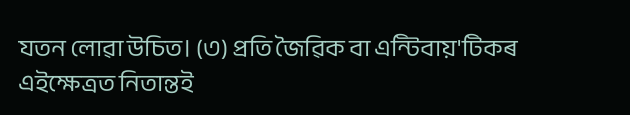যতন লোৱা উচিত। (৩) প্রতি জৈৱিক বা এন্টিবায়'টিকৰ এইক্ষেত্রত নিতান্তই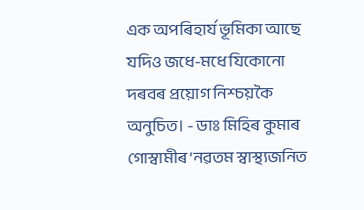এক অপৰিহাৰ্য ভূমিকা আছে যদিও জধে-মধে যিকোনো দৰবৰ প্ৰয়োগ নিশ্চয়কৈ অনুচিত। - ডাঃ মিহিৰ কুমাৰ গোস্বামীৰ ‘নৱতম স্বাস্থ্যজনিত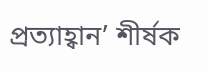প্ৰত্যাহ্বান’ শীৰ্ষক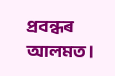প্ৰবন্ধৰ আলমত।